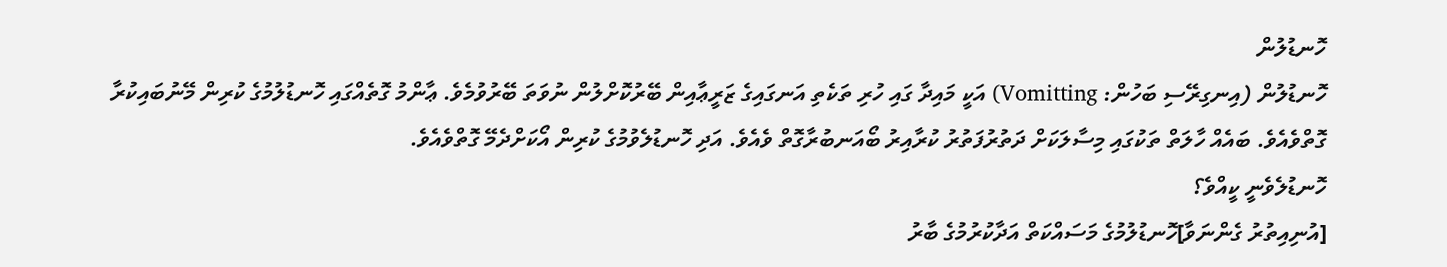ހޮނޑުލުން
ހޮނޑުލުން (އިނގިރޭސި ބަހުން: Vomitting) އަކީ މައިދާ ގައި ހުރި ތަކެތި އަނގައިގެ ޒަރީޢާއިން ބޭރުކޮށްލުން ނުވަތަ ބޭރުވުމެވެ. ޢާންމު ގޮތެއްގައި ހޮނޑުލުމުގެ ކުރިން މޭނުބައިކުރާ ގޮތްވެއެވެ. ބައެއް ހާލަތް ތަކުގައި މިސާލަކަށް ދަތުރުފަތުރު ކުރާއިރު ބޯއަނބުރާގޮތް ވެއެވެ. އަދި ހޮނޑުލެވުމުގެ ކުރިން އޯކަށްދެމޭ ގޮތްވެއެވެ.
ހޮނޑުލެވެނީ ކީއްވެ؟
[އުނިއިތުރު ގެންނަވާ]ހޮނޑުލުމުގެ މަސައްކަތް އަދާކުރުމުގެ ބާރު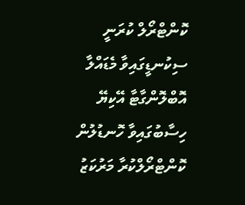ކޮންޓްރޯލް ކުރަނީ ސިކުނޑީގައިވާ މެޑައްލާ އޮބްލޮންގާޓާ އޭކިޔޭ ހިސާބުގައިވާ ހޮނޑުލުން ކޮންޓްރޯލްކުރާ މަރުކަޒު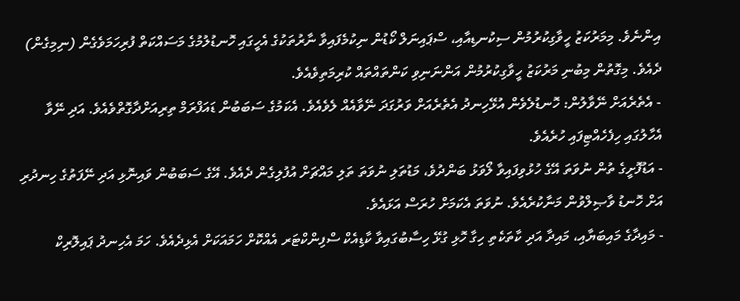އިންނެވެ. މިމަރުކަޒު ހީވާގިކުރުމުން ސިކުނޑިއާއި، ސްޕައިނަލް ކޯޑުން ނިކުމެފައިވާ ނާރުތަކުގެ އެހީގައި ހޮނޑުލުމުގެ މަސައްކަތް ފުރިހަމަވެގެން (ނިމިގެން) ދެއެވެ. މިގޮތުން މިބުނި މަރުކަޒު ހީވާގިކުރުމުން އަންނަނިވި ކަންތައްތައް ކުރިމަތިވެއެވެ.
- އެތެރެއަށް ނޭވާލުން: ހޮނޑުލެވެން އުޅޭހިނދު އެތެރެއަށް ވަރުގަދަ ނޭވާއެއް ލެވެއެވެ. އެކަމުގެ ސަބަބުން ޑައަފްރަމް ތިރިއަށްދާގޮތްވެއެވެ. އަދި ނޭވާ އެހާލުގައި ހިފެހެއްޓިފައި ހުރެއެވެ.
- އަޑުފޮށީގެ ތުން ނުވަތަ އޭގެ ހުޅުވިފައިވާ ލޯވަޅު ބަންދުވެ، މަޑުތަލި ނުވަތަ ތަލި މައްޗަށް އުފުލިގެން ދެއެވެ. އޭގެ ސަބަބުން ވައިނޮޅި އަދި ނޭފަތުގެ ހިނދުރި އަށް ހޮނޑު ވާޞިލްވުން މަނާކުރެއެވެ. ނުވަތަ އެކަމަށް ހުރަސް އަޅައެވެ.
- މައިދާގެ މައިބަޔާއި، މައިދާ އަދި ކާތަކެތި ހިގާ ހޮޅި ގުޅޭ ހިސާބުގައިވާ ކާޑިއެކް ސްފިންކްޓަރ އެއްކޮށް ހަމައަކަށް އެޅިދެއެވެ. ހަމަ އެހިނދު ޕައިލޮރިކް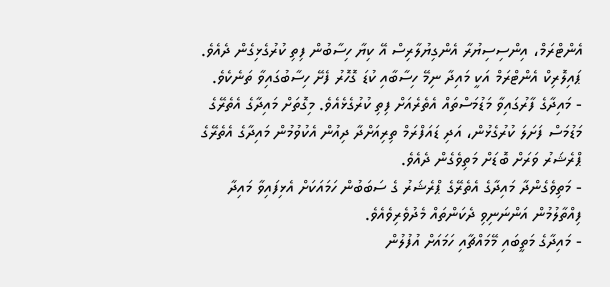އެންޓްރަމް، އިންސިސިޔުރާ އެންގިޔުލާރިސް އޭ ކިޔާ ހިސާބުން ފިތި ކުރުގެޅިގެން ދެއެވެ. ޕައިލޮރިކް އެންޓްރަމް އަކީ މައިދާ ނިމޭ ހިސާބާއި ކުޑަ ގޮހޮރު ފެށޭ ހިސާބުގައިވާ ތަނެކެވެ.
- މައިދާގެ ފާރުގައިވާ މަޑުމަސްތައް އެތެރެއަށް ފިތި ކުރުގެޅެއެވެ. މިގޮތަށް މައިދާގެ އެތެރޭގެ މަޑުމަސް ފަށަލަ ކުރުގެޅުން، އަދި ޑައަފްރަމް ތިރިއަށްދާ ދިއުން އެކުވުމުން މައިދާގެ އެތެރޭގެ ޕްރެޝަރު ވަރަށް ބޮޑަށް މަތިވެގެން ދެއެވެ.
- މަތިވެގެންދާ މައިދާގެ އެތެރޭގެ ޕްރެޝަރު ގެ ސަބަބުން ހަމައަކަށް އެޅިފައިވާ މައިދާ ފިއްތާލުމުން އަންނަނިވި ދެކަންތައް މެދުވެރިވެއެވެ.
- މައިދާގެ މަތީބައި މޭމައްޗާއި ހަމައަށް އުފުލުން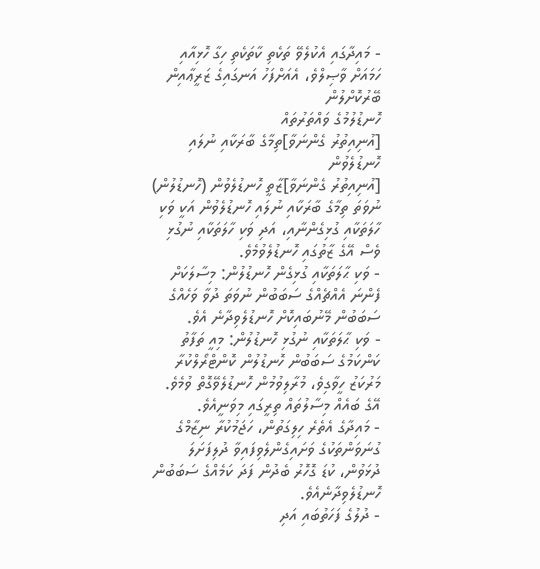- މައިދާގައި އެކުލެވޭ ތަކެތި ކާތަކެތި ހިގާ ހޮޅިއާއި ހަމައަށް ވާޞިލްވެ، އެއަށްފަހު އަނގައިގެ ޒަރީޢާއިން ބޭރުކޮށްލުން
ހޮނޑުލުމުގެ ވައްތަރުތައް
[އުނިއިތުރު ގެންނަވާ]ތިމާގެ ބާރަކާއި ނުލައި ހޮނޑުލެވުން
[އުނިއިތުރު ގެންނަވާ]ޒާތީ ހޮނޑުލެވުން (ހޮނޑުލުން) ނުވަތަ ތިމާގެ ބާރަކާއި ނުލައި ހޮނޑުލެވުން އަކީ ވަކި ހާލަތަކާއި ގުޅިގެންނާއި، އަދި ވަކި ހާލަތަކާއި ނުގުޅި ވެސް އޭގެ ޒާތުގައި ހޮނޑުލެވުމެވެ.
- ވަކި ޙާލަތަކާއި ގުޅިގެން ހޮނޑުލުން: މިސާލަކަށް ފެންނަ އެއްޗެއްގެ ސަބަބުން ނުވަތަ ދުވާ ވަހެއްގެ ސަބަބުން މޭނުބައިކޮށް ހޮނޑުލެވިދާނެ އެވެ.
- ވަކި ޙާލަތަކާއި ނުގުޅި ހޮނޑުލުން: މިއީ ތަފާތު ކަންކަމުގެ ސަބަބުން ހޮނޑުލުން ކޮންޓްރޯލްކުރާ މަރުކަޒު ހީވާގިވެ، މުރާލިވުމުން ހޮނޑުލެވޭގޮތް ވުމެވެ. އޭގެ ބައެއް މިސާލުތައް ތިރީގައި މިވަނީއެވެ.
- މައިދާގެ އެތެރެ ހިލިގަތުން، ހަޖަމުކުރާ ނިޒާމްގެ ގުނަވަންތަކުގެ ވަށައިގެންލެވިފައިވާ ދުލިފަށަލަ ދުޅަވުން، ކުޑަ ގޮހޮރު ބެދުން ފަދަ ކަމެއްގެ ސަބަބުން ހޮނޑުލެވިދާނެއެވެ.
- ދުލުގެ ފަހަތުބައި އަދި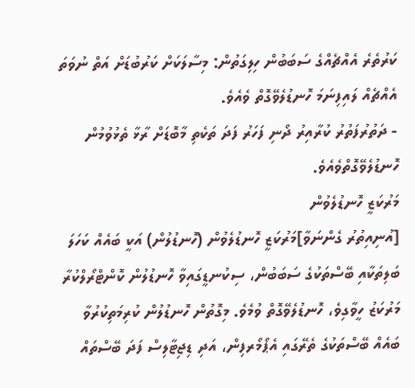ކަރުތެރެ އެއްޗެއްގެ ސަބަބުން ހިލިގަތުން: މިސާލަކަށް ކަރުބުޑަށް އަތް ނުވަތަ އެއްޗެއް ލައިފިނަމަ ހޮނޑުލެވޭގޮތް ވެއެވެ.
- ދަތުރުފަތުރު ކުރާއިރު ދޯނި ފަހަރު ފަދަ ތަކެތި މާބޮޑަށް ރާޅާ ތެޅުވުމުން ހޮނޑުލެވޭގޮތްވެއެވެ.
މަރުކަޒީ ހޮނޑުލެވުން
[އުނިއިތުރު ގެންނަވާ]މަރުކަޒީ ހޮނޑުލެވުން (ހޮނޑުލުން) އަކީ ބައެއް ކަހަލަ ބަލިތަކާއި ބޭސްތަކުގެ ސަބަބުން، ސިކުނޑީގައިވާ ހޮނޑުލުން ކޮންޓްރޯލްކުރާ މަރުކަޒު ހީވާގިވެ، ހޮނޑުލެވޭގޮތް ވުމެވެ. މިގޮތުން ހޮނޑުލުން ކުރިމަތިކުރުވާ ބައެއް ބޭސްތަކުގެ ތެރޭގައި އެޕޯމޯރފިން، އަދި ޑިޖިޓާލިސް ފަދަ ބޭސްތައް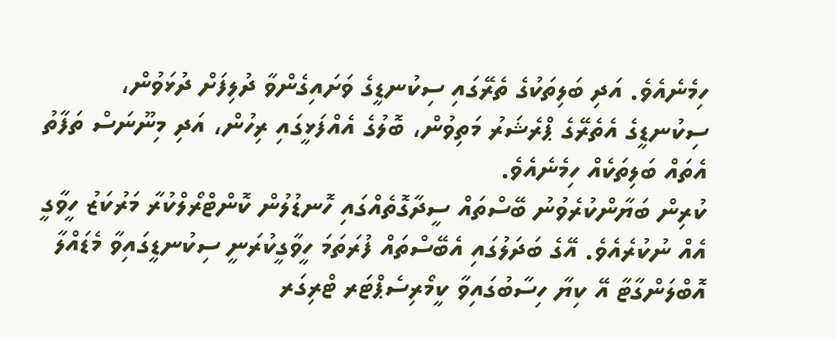ހިމެނެއެވެ. އަދި ބަލިތަކުގެ ތެރޭގައި ސިކުނޑީގެ ވަށައިގެންވާ ދުލިފަށް ދުޅަވުން، ސިކުނޑީގެ އެތެރޭގެ ޕްރެޝަރު މަތިވުން، ބޮލުގެ އެއްފަޅީގައި ރިހުން، އަދި މިނޫނަސް ތަފާތު އެތައް ބަލިތަކެއް ހިމެނެއެވެ.
ކުރިން ބަޔާންކުރެވުނު ބޭސްތައް ސީދާގޮތެއްގައި ހޮނޑުލުން ކޮންޓްރޯލްކުރާ މަރުކަޒު ހީވާގީ އެއް ނުކުރެއެވެ. އޭގެ ބަދަލުގައި އެބޭސްތައް ފުރަތަމަ ހީވާގީކުރަނީ ސިކުނޑީގައިވާ މެޑައްލާ އޮބްލަންގާޓާ އޭ ކިޔާ ހިސާބުގައިވާ ކީމޯރިސެޕްޓަރ ޓްރިގަރ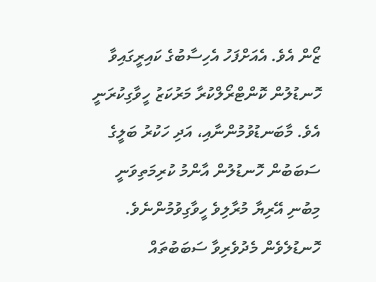ޒޯން އެވެ. އެއަށްފަހު އެހިސާބުގެ ކައިރީގައިވާ ހޮނޑުލުން ކޮންޓްރޯލްކުރާ މަރުކަޒު ހީވާގިކުރަނީ އެވެ. މާބަނޑުވުމުންނާއި، އަދި ހަކުރު ބަލީގެ ސަބަބުން ހޮނޑުލުން އާންމު ކުރިމަތިވަނީ މިބުނި އޭރިޔާ މުރާލިވެ ހީވާގިވުމުންނެވެ.
ހޮނޑުލެވެން މެދުވެރިވާ ސަބަބުތައް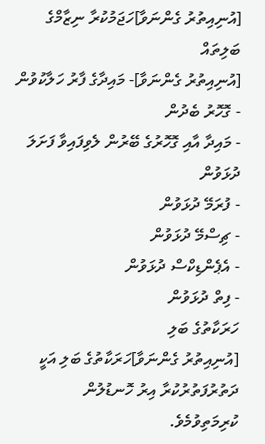[އުނިއިތުރު ގެންނަވާ]ހަޖަމުކުރާ ނިޒާމްގެ ބަލިތައް
[އުނިއިތުރު ގެންނަވާ]- މައިދާގެ ފާރު ހަލާކުވުން
- ގޮހޮރު ބެދުން
- މައިދާ އާއި ގޮހޮރުގެ ބޭރުން ލެވިފައިވާ ފަށަލަ ދުޅަވުން
- ފުރަމޭ ދުޅަވުން
- ޗިސްމޭ ދުޅަވުން
- އެޕެންޑިކްސް ދުޅަވުން
- ފިތް ދުޅަވުން
ހަރަކާތުގެ ބަލި
[އުނިއިތުރު ގެންނަވާ]ހަރަކާތުގެ ބަލި އަކީ ދަތުރުފަތުރުކުރާ އިރު ހޮނޑުލުން ކުރިމަތިވުމެވެ.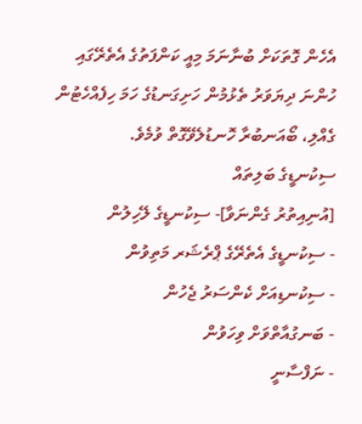އެހެން ގޮތަކަށް ބުނާނަމަ މިއީ ކަންފަތުގެ އެތެރޭގައި ހުންނަ ދިޔަވަރު ތެޅުމުން ހަށިގަނޑުގެ ހަމަ ހިފެއްހެޓުން ގެއްލި، ބޯއަނބުރާ ހޮނޑުލެވޭގޮތް ވުމެވެ.
ސިކުނޑީގެ ބަލިތައް
[އުނިއިތުރު ގެންނަވާ]- ސިކުނޑީގެ ލޭހިލުން
- ސިކުނޑީގެ އެތެރޭގެ ޕްރެޝަރ މަތިވުން
- ސިކުނޑިއަށް ކެންސަރު ޖެހުން
- ބަނގުއާތްވަށް ވިހަވުން
- ނަފްސާނީ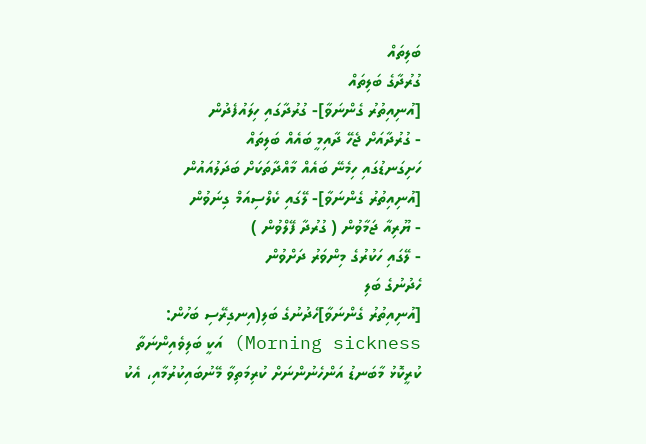ބަލިތައް
ގުރުދާގެ ބަލިތައް
[އުނިއިތުރު ގެންނަވާ]- ގުރުދާގައި ހިލައުފެދުން
- ގުރުދާއަށް ޖެހޭ ދާއިމީ ބައެއް ބަލިތައް
ހަށިގަނޑުގައި ހިމެނޭ ބައެއް މާއްދާތަކަށް ބަދަލުއައުން
[އުނިއިތުރު ގެންނަވާ]- ލޭގައި ކެލްސިއަމް ގިނަވުން
- ޔޫރިއާ ޖަމާވުން ( ގުރުދާ ފޭލްވުން )
- ލޭގައި ހަކުރުގެ މިންވަރު ދަށްވުން
ހެދުނުގެ ބަލި
[އުނިއިތުރު ގެންނަވާ]ހެދުނުގެ ބަލި(އިނގިރޭސި ބަހުން: Morning sickness) އަކީ ބަލިވެއިންނަތާ ކުރީކޮޅު މާބަނޑު އަންހެނުންނަށް ކުރިމަތިވާ މޭނުބައިކުރުމާއި، އެކު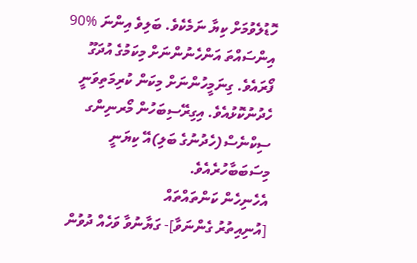ހޮޑުލެވުމަށް ކިޔާ ނަމެކެވެ. ބަލިވެ އިންނަ %90 އިންސައްތަ އަންހެނުންނަށް މިކަމުގެ އުދަގޫ ފޯރައެވެ. ގިނަމީހުންނަށް މިކަން ކުރިމަތިވަނީ ހެދުނުކޮޅުއެވެ. އިގިރޭސިބަހުން މޯރނިންގ ސިކްނެސް(ހެދުނުގެ ބަލި)އޭ ކިޔަނީ މިސަބަބާހުރެއެވެ.
އެހެނިހެން ކަންތައްތައް
[އުނިއިތުރު ގެންނަވާ]- ގަޔާނުވާ ވަހެއް ދުވުން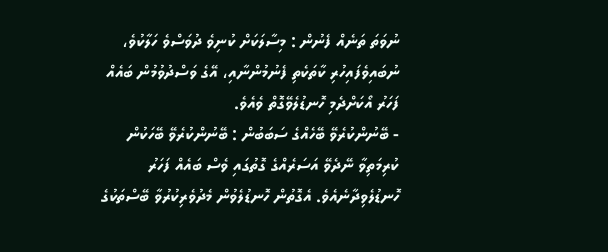ނުވަތަ ތަނެއް ފެނުން : މިސާލަކަށް ކުނިވެ ދުވަސްވެ ހަލާކުވެ، ނުބައިވެފައިހުރި ކާތަކެތި ފެނުމުންނާއި، އޭގެ ވަސްދުވުމުން ބައެއް ފަހަރު އޯކަށްދެމި ހޮނޑުލެވޭގޮތް ވެއެވެ.
- ބޭނުންކުރެވޭ ބޭހެއްގެ ސަބަބުން : ބޭނުންކުރެވޭ ބޭހަކުން ކުރިމަތިވާ ނޭދެވޭ އަސަރެއްގެ ގޮތުގައި ވެސް ބައެއް ފަހަރު ހޮނޑުލެވިދާނެއެވެ. އެގޮތުން ހޮނޑުލެވުން މެދުވެރިކުރުވާ ބޭސްތަކުގެ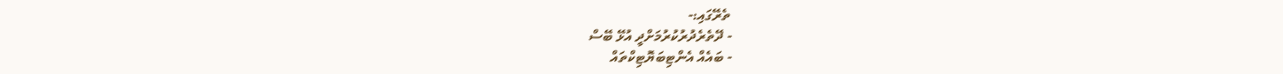ތެރޭގައި:-
- ދޭތެރެދުރުކުރުމަށްދީ އުޅޭ ބޭސް
- ބައެއް އެންޓިބަޔޮޓިކްތައް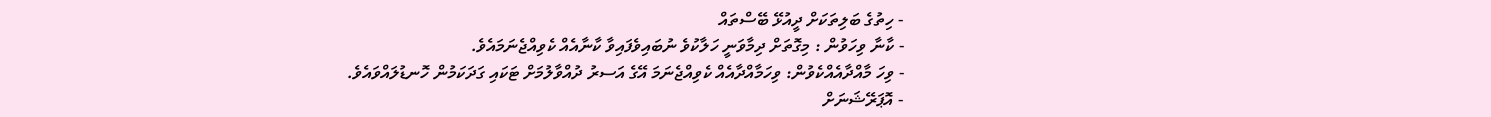- ހިތުގެ ބަލިތަކަށް ދީއުޅޭ ބޭސްތައް
- ކާނާ ވިހަވުން : މިގޮތަށް ދިމާވަނީ ހަލާކުވެ ނުބައިވެފައިވާ ކާނާއެއް ކެވިއްޖެނަމައެވެ.
- ވިހަ މާއްދާއެއްކެވުން: ވިހަމާއްދާއެއް ކެވިއްޖެނަމަ އޭގެ އަސރު ދުއްވާލުމަށް ޓަކައި ގަދަކަމުން ހޮނޑުލައްވައެވެ.
- އޮޕަރޭޝަނަށް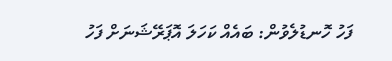ފަހު ހޮނޑުލެވުން: ބައެއް ކަހަލަ އޮޕަރޭޝަނަށް ފަހު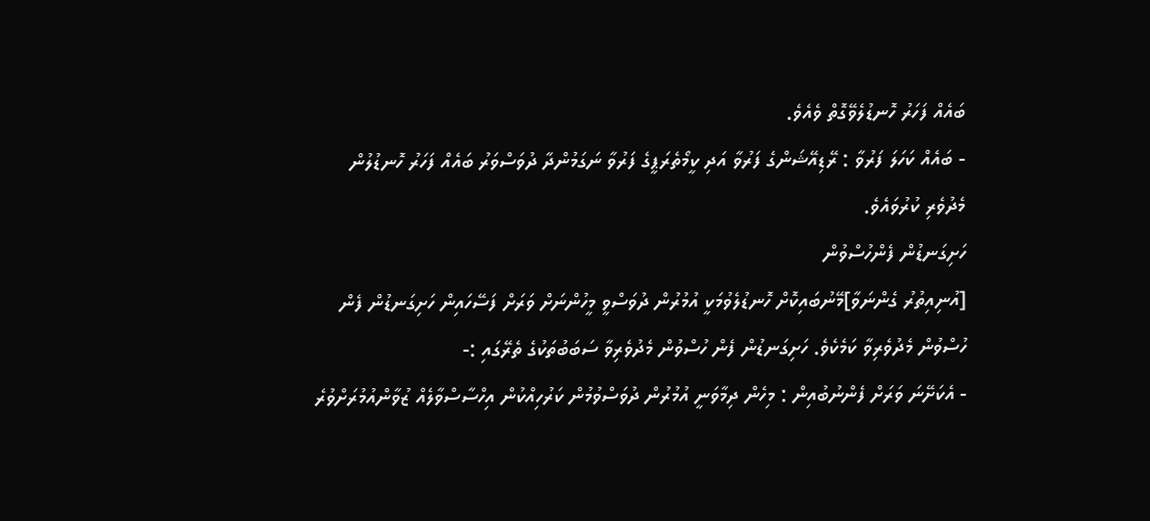ބައެއް ފަހަރު ހޮނޑުލެވޭގޮތް ވެއެވެ.
- ބައެއް ކަހަލަ ފަރުވާ : ރޭޑިއޭޝަންގެ ފަރުވާ އަދި ކީމޯތެރަޕީގެ ފަރުވާ ނަގަމުންދާ ދުވަސްވަރު ބައެއް ފަހަރު ހޮނޑުލުން މެދުވެރި ކުރުވައެވެ.
ހަށިގަނޑުން ފެންހުސްވުން
[އުނިއިތުރު ގެންނަވާ]މޭނުބައިކޮށް ހޮނޑުލެވުމަކީ އުމުރުން ދުވަސްވީ މީހުންނަށް ވަރަށް ފަސޭހައިން ހަށިގަނޑުން ފެން ހުސްވުން މެދުވެރިވާ ކަމެކެވެ. ހަށިގަނޑުން ފެން ހުސްވުން މެދުވެރިވާ ސަބަބުތަކުގެ ތެރޭގައި :-
- އެކަށޭނަ ވަރަށް ފެންނުބުއިން : މިހެން ދިމާވަނީ އުމުރުން ދުވަސްވުމުން ކަރުހިއްކުން އިހްސާސްވާލެއް ޒުވާންއުމުރަށްވުރެ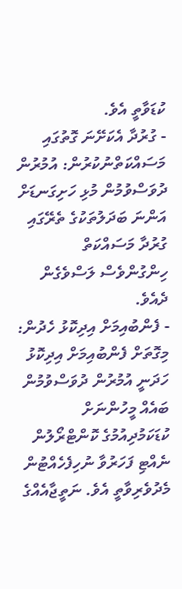ކުޑަވާތީ އެވެ.
- ގުރުދާ އެކަށޭނަ ގޮތުގައި މަސައްކަތްނުކުރުން: އުމުރުން ދުވަސްވުމުން މުޅި ހަށިގަނޑަށް އަންނަ ބަދަލުތަކުގެ ތެރޭގައި ގުރުދާ މަސައްކަތް ހިންގުންވެސް ލަސްވެގެން ދެއެވެ.
- ފެންބުއިމަށް އިދިކޮޅު ހެދުން: މިގޮތަށް ފެންބުއިމަށް އިދިކޮޅު ހަދަނީ އުމުރުން ދުވަސްވުމުން ބައެއް މީހުންނަށް ކުޑަކަމުދިއުމުގެ ކޮންޓްރޯލުން ނެއްޓި ފަހަރުވާ ނުހިފެހެއްޓުން މެދުވެރިވާތީ އެވެ. ނަތީޖާއެއްގެ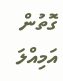ގޮތުން އަމިއްލަ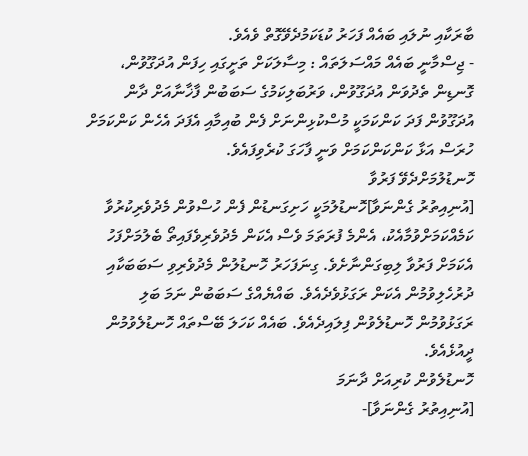ބާރަކާއި ނުލައި ބައެއް ފަހަރު ކުޑަކަމުދެވޭގޮތް ވެއެވެ.
- ޖިސްމާނީ ބައެއް މައްސަލަތައް : މިސާލަކަށް ތަށީގައި ހިފަން އުދަގޫވުން، ގޮނޑިން ތެދުވަން އުދަގޫވުން، ވަރުބަލިކަމުގެ ސަބަބުން ފާޚާނާއަށް ދާން އުދަގޫވުން ފަދަ ކަންކަމަކީ މުސްކުޅިންނަށް ފެން ބުއިމާއި އެފަދަ އެހެން ކަންކަމަށް ހުރަސް އަޅާ ކަންކަންކަމަށް ވަނީ ފާހަގަ ކުރެވިފައެވެ.
ހޮނޑުލުމަށްދެވޭ ފަރުވާ
[އުނިއިތުރު ގެންނަވާ]ހޮނޑުލުމަކީ ހަށިގަނޑުން ފެން ހުސްވުން މެދުވެރިކުރުވާ ކަމެއްކަމަށްވުމާއެކު، އެންމެ ފުރަތަމަ ވެސް އެކަން މެދުވެރިވެފައިތޯ ބެލުމަށްފަހު އެކަމަށް ފަރުވާ ލިބިގަންނާށެވެ. ގިނަފަހަރު ހޮނޑުލުން މެދުވެރިވި ސަބަބަކާއި ދުރުހެލިވުމުން އެކަން ރަގަޅުވެދެއެވެ. ބައްޔެއްގެ ސަބަބުން ނަމަ ބަލި ރަގަޅުވުމުން ހޮނޑުލެވުން ފިލައިދެއެވެ. ބައެއް ކަހަލަ ބޭސްތައް ހޮނޑުލެވުމުން ދީއުޅެއެވެ.
ހޮނޑުލެވުން ކުރިއަށް ދާނަމަ
[އުނިއިތުރު ގެންނަވާ]-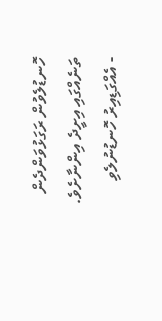ހޮނޑުލެވުން ރަގަޅުވަންދެން ތަނެއްގައި އިށީދެ އިންނާށެވެ.
- އެއްގަޑިއިރު ހޮނޑުނުލެވި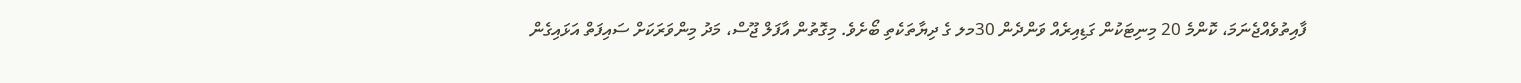ފާއިތުވެއްޖެނަމަ، ކޮންމެ 20 މިނިޓަކުން ގަޑިއިރެއް ވަންދެން 30މލ ގެ ދިޔާތަކެތި ބޯށެވެ. މިގޮތުން އާފަލް ޖޫސް، މަދު މިންވަރަކަށް ސައިފަތް އަޅައިގެން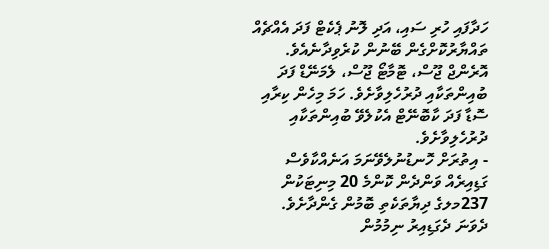ހަދާފައި ހުރި ސައި، އަދި ލޮނު ޕެކެޓް ފަދަ އެއްޗެއް ތައްޔާރުކޮށްގެން ބޭނުން ކުރެވިދާނެއެވެ. އޮރެންޖް ޖޫސް، ޓޮމާޓޯ ޖޫސް، ލެމަނޭޑް ފަދަ ބުއިންތަކާއި ދުރުހެލިވާށެވެ. ހަމަ މިހެން ކިރާއި ސޮޑާ ފަދަ ކާބޮނޭޓް އެކުލެވޭ ބުއިންތަކާއި ދުރުހެލިވާށެވެ.
- އިތުރަށް ހޮނޑުނުލެވޭނަމަ އަނެއްކާވެސް ގަޑިއިރެއް ވަންދެން ކޮންމެ 20 މިނިޓަކުން 237މލގެ ދިޔާތަކެތި ބޮމުން ގެންދާށެވެ. ދެވަނަ ދެގަޑިއިރު ނިމުމުން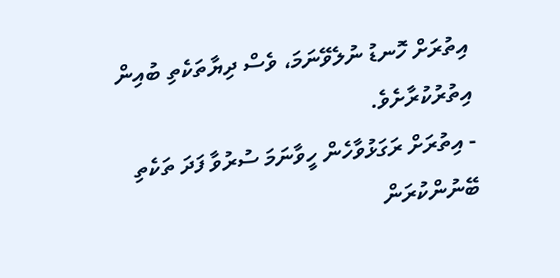އިތުރަށް ހޮނޑު ނުލެވޭނަމަ، ވެސް ދިޔާތަކެތި ބުއިން އިތުރުކުރާށެވެ.
- އިތުރަށް ރަގަޅުވާހެން ހީވާނަމަ ސުރުވާ ފަދަ ތަކެތި ބޭނުންކުރަން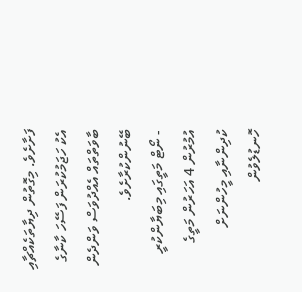ފަށާށެވެ. މިގޮތުން ދިޔާތަކެއްޗާއި އެކު ހަޖަމުކުރަން ފަސޭހަ ކާނާގެ ބާވަތްތައް އެއްދުވަސް ވަންދެން ބޭނުންކުރާށެވެ.
- ނޯޓް މަތީގައި މިބަޔާންކުރީ އުމުރުން 4 އަހަރުން މަތީގެ ކުދިންނާއި މީހުންނަށް ހޮނޑުލެވުން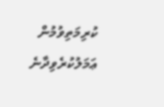ކުރިމަތިވުމުން ޢަމަލުކުރެވިދާނެ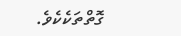ގޮތްތަކެކެވެ.